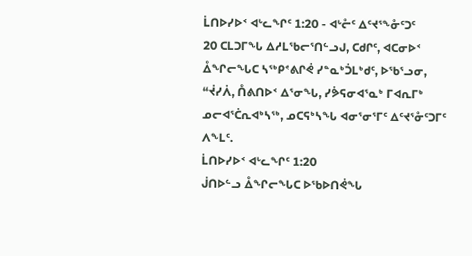ᒫᑎᐅᓯᐅᑉ ᐊᒡᓚᖏᑦ 1:20 - ᐊᒡᓔᑦ ᐃᑦᔪᕐᖕᓁᑦᑐᑦ
20 ᑕᒪᑐᒥᖓ ᐃᓱᒪᖃᓕᕐᑎᓪᓗᒍ, ᑕᑯᒋᑦ, ᐊᑕᓂᐅᑉ ᐂᖏᓕᖓᑕ ᓴᖅᑭᕝᕕᒋᕚ ᓯᓐᓇᒃᑑᒪᒃᑯᑦ, ᐅᖃᕐᓗᓂ, “ᔫᓯᐲ, ᑍᕕᑎᐅᑉ ᐃᕐᓂᖓ, ᓯᕘᕋᓂᐊᕐᓇᒃ ᒥᐊᕆᒥᒃ ᓄᓕᐊᕐᑖᕆᐊᒃᓴᖅ, ᓄᑕᕋᒃᓴᖓ ᐊᓂᕐᓂᕐᒥᑦ ᐃᑦᔪᕐᓁᑦᑐᒥᑦ ᐱᖕᒪᑦ.
ᒫᑎᐅᓯᐅᑉ ᐊᒡᓚᖏᑦ 1:20
ᒎᑎᐅᓪᓗ ᐂᖏᓕᖓᑕ ᐅᖃᐅᑎᕚᖓ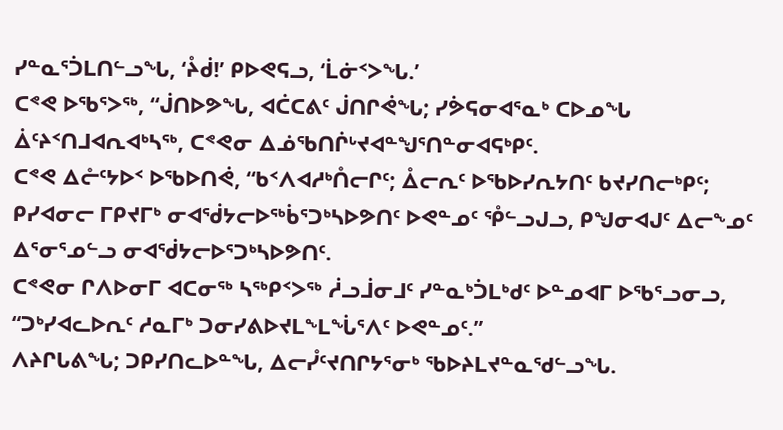ᓯᓐᓇᕐᑑᒪᑎᓪᓗᖓ, ‘ᔧᑰ!’ ᑭᐅᕙᕋᓗ, ‘ᒫᓃᑉᐳᖓ.’
ᑕᕝᕙ ᐅᖃᕐᐳᖅ, “ᒎᑎᐅᕗᖓ, ᐊᑖᑕᕕᑦ ᒎᑎᒋᕚᖓ; ᓯᕘᕋᓂᐊᕐᓇᒃ ᑕᐅᓄᖓ ᐄᑦᔨᑉᑎᒧᐊᕆᐊᒃᓴᖅ, ᑕᕝᕙᓂ ᐃᓅᖃᑎᒌᒡᔪᐊᓐᖑᕐᑎᓐᓂᐊᕋᒃᑭᑦ.
ᑕᕝᕙ ᐃᓔᑦᔭᐅᑉ ᐅᖃᐅᑎᕚ, “ᑲᑉᐱᐊᓱᒃᑍᓕᒋᑦ; ᐂᓕᕆᑦ ᐅᖃᐅᓯᕆᔭᑎᑦ ᑲᔪᓯᑎᓕᒃᑭᑦ; ᑭᓯᐊᓂᓕ ᒥᑭᔪᒥᒃ ᓂᐊᖂᔭᓕᐅᖅᑳᕐᑐᒃᓴᐅᕗᑎᑦ ᐅᕙᓐᓄᑦ ᕾᓪᓗᒍᓗ, ᑭᖑᓂᐊᒍᑦ ᐃᓕᖕᓄᑦ ᐃᕐᓂᕐᓄᓪᓗ ᓂᐊᖂᔭᓕᐅᕐᑐᒃᓴᐅᕗᑎᑦ.
ᑕᕝᕙᓂ ᒋᐱᐅᓂᒥ ᐊᑕᓂᖅ ᓴᖅᑭᑉᐳᖅ ᓲᓗᒨᓂᒧᑦ ᓯᓐᓇᒃᑑᒪᒃᑯᑦ ᐅᓐᓄᐊᒥ ᐅᖃᕐᓗᓂᓗ, “ᑐᒃᓯᐊᓚᐅᕆᑦ ᓱᓇᒥᒃ ᑐᓂᓯᕕᐅᔪᒪᖕᒪᖔᕐᐱᑦ ᐅᕙᓐᓄᑦ.”
ᐱᔨᒋᒐᕕᖓ; ᑐᑭᓯᑎᓚᐅᓐᖓ, ᐃᓕᓮᑦᔪᑎᒋᔭᕐᓂᒃ ᖃᐅᔨᒪᔪᓐᓇᖁᓪᓗᖓ.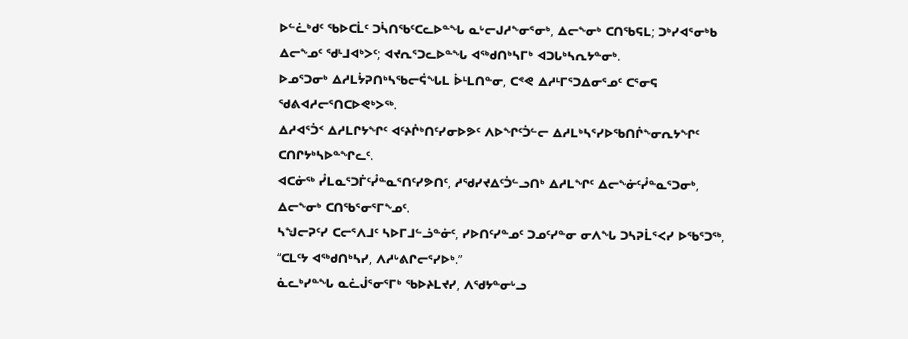ᐅᓪᓛᒃᑯᑦ ᖃᐅᑕᒫᑦ ᑐᓵᑎᖃᑦᑕᓚᐅᓐᖓ ᓇᒡᓕᒍᓱᖕᓂᕐᓂᒃ, ᐃᓕᖕᓂᒃ ᑕᑎᖃᕋᒪ; ᑐᒃᓯᐊᕐᓂᒃᑲ ᐃᓕᖕᓄᑦ ᖁᒻᒧᐊᒃᐳᑦ; ᐊᔪᕆᕐᑐᓚᐅᓐᖓ ᐊᖅᑯᑎᒃᓴᒥᒃ ᐊᑐᒐᒃᓴᕆᔭᓐᓂᒃ.
ᐅᓄᕐᑐᓂᒃ ᐃᓱᒪᔮᕈᑎᒃᓴᖃᓕᕌᖓᒪ ᐆᒻᒪᑎᓐᓂ, ᑕᕝᕙ ᐃᓱᒻᒥᕐᑐᐃᓂᕐᓄᑦ ᑕᕐᓂᕋ ᖁᕕᐊᓱᓕᕐᑎᑕᐅᕙᒃᐳᖅ.
ᐃᓱᐊᕐᑑᑉ ᐃᓱᒪᒋᔭᖏᑦ ᐊᑦᔨᒌᒃᑎᑦᓯᓂᐅᕗᑦ ᐱᐅᖏᑦᑑᓪᓕ ᐃᓱᒪᒃᓴᕐᓯᐅᖃᑎᒌᖕᓂᕆᔭᖏᑦ ᑕᑎᒋᔭᒃᓴᐅᓐᖏᓚᑦ.
ᐊᑕᓃᖅ ᓮᒪᓇᕐᑐᒦᑦᓮᓐᓇᕐᑎᑦᓯᕗᑎᑦ, ᓱᖁᓯᔪᐃᑦᑑᓪᓗᑎᒃ ᐃᓱᒪᖏᑦ ᐃᓕᖕᓃᑦᓮᓐᓇᕐᑐᓂᒃ, ᐃᓕᖕᓂᒃ ᑕᑎᖃᕐᓂᕐᒥᖕᓄᑦ.
ᓴᖑᓕᕈᑦᓯ ᑕᓕᕐᐱᒧᑦ ᓴᐅᒥᒧᓪᓘᓐᓃᑦ, ᓯᐅᑎᑦᓯᓐᓄᑦ ᑐᓄᑦᓯᓐᓂ ᓂᐱᖓ ᑐᓴᕈᒫᕐᐸᓯ ᐅᖃᕐᑐᖅ, “ᑕᒪᑦᔭ ᐊᖅᑯᑎᒃᓴᓯ, ᐱᓱᒡᕕᒋᓕᕐᓯᐅᒃ.”
ᓈᓚᒃᓯᓐᖓ ᓇᓛᒎᕐᓂᕐᒥᒃ ᖃᐅᔨᒪᔪᓯ, ᐱᖁᔭᓐᓂᒡᓗ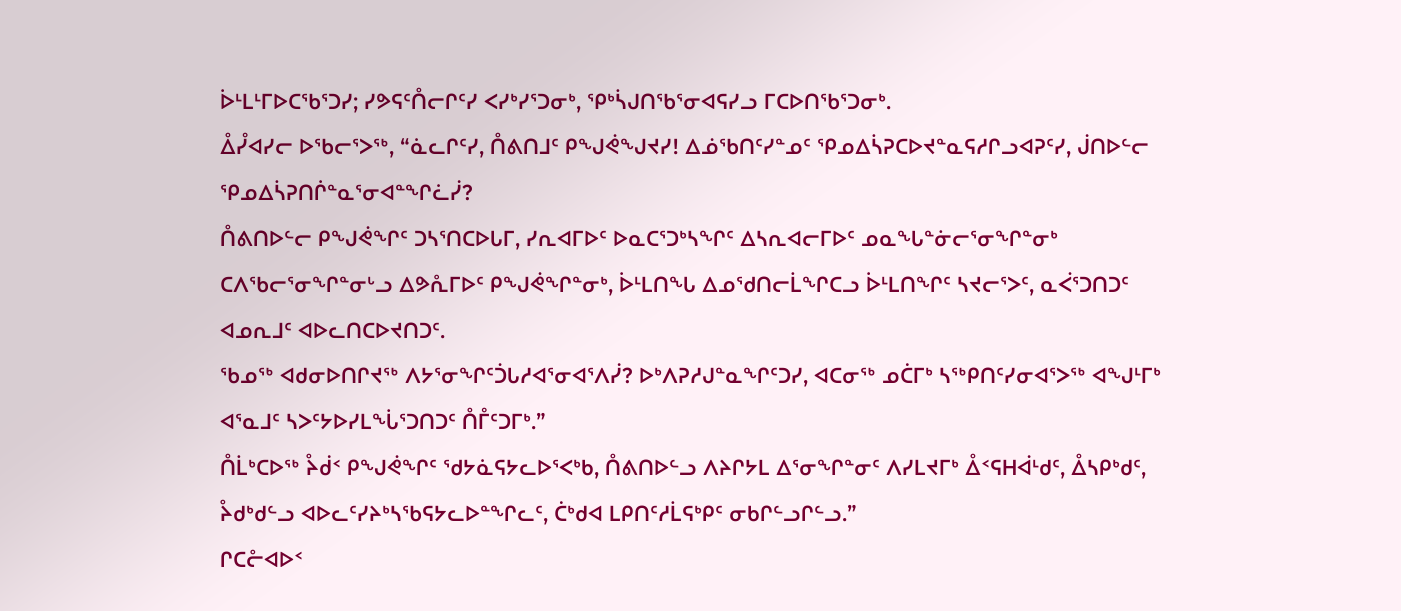ᐆᒻᒪᒻᒥᐅᑕᖃᕐᑐᓯ; ᓯᕗᕋᑦᑍᓕᒋᑦᓯ ᐸᓯᒃᓯᕐᑐᓂᒃ, ᕿᒃᓵᒍᑎᖃᕐᓂᐊᕋᓯᓗ ᒥᑕᐅᑎᖃᕐᑐᓂᒃ.
ᐂᓮᐊᓯᓕ ᐅᖃᓕᕐᐳᖅ, “ᓈᓚᒋᑦᓯ, ᑍᕕᑎᒧᑦ ᑭᖑᕚᖑᔪᓯ! ᐃᓅᖃᑎᑦᓯᓐᓄᑦ ᕿᓄᐃᓵᕈᑕᐅᔪᓐᓇᕋᓱᒋᓗᐊᕈᑦᓯ, ᒎᑎᐅᓪᓕ ᕿᓄᐃᓵᕈᑎᒌᓐᓇᕐᓂᐊᓐᖏᓛᓰ?
ᑍᕕᑎᐅᓪᓕ ᑭᖑᕚᖏᑦ ᑐᓴᕐᑎᑕᐅᒐᒥ, ᓯᕆᐊᒥᐅᑦ ᐅᓇᑕᕐᑐᒃᓴᖏᑦ ᐃᓴᕆᐊᓕᒥᐅᑦ ᓄᓇᖓᓐᓃᓕᕐᓂᖏᓐᓂᒃ ᑕᐱᖃᓕᕐᓂᖏᓐᓂᒡᓗ ᐃᕗᕅᒥᐅᑦ ᑭᖑᕚᖏᓐᓂᒃ, ᐆᒻᒪᑎᖓ ᐃᓄᖁᑎᓕᒫᖏᑕᓗ ᐆᒻᒪᑎᖏᑦ ᓴᔪᓕᕐᐳᑦ, ᓇᐹᕐᑐᑎᑐᑦ ᐊᓄᕆᒧᑦ ᐊᐅᓚᑎᑕᐅᔪᑎᑐᑦ.
ᖃᓄᖅ ᐊᑯᓂᐅᑎᒋᔪᖅ ᐱᔭᕐᓂᖏᑦᑑᒐᓱᐊᕐᓂᐊᕐᐱᓰ? ᐅᒃᐱᕈᓱᒍᓐᓇᖏᑦᑐᓯ, ᐊᑕᓂᖅ ᓄᑖᒥᒃ ᓴᖅᑭᑎᑦᓯᓂᐊᕐᐳᖅ ᐊᖑᒻᒥᒃ ᐊᕐᓇᒧᑦ ᓴᐳᑦᔭᐅᓯᒪᖔᕐᑐᑎᑐᑦ ᑍᒤᑦᑐᒥᒃ.”
ᑍᒫᒃᑕᐅᖅ ᔧᑰᑉ ᑭᖑᕚᖏᑦ ᖁᔭᓈᕋᔭᓚᐅᕐᐸᒃᑲ, ᑍᕕᑎᐅᓪᓗ ᐱᔨᒋᔭᒪ ᐃᕐᓂᖏᓐᓂᑦ ᐱᓯᒪᔪᒥᒃ ᐂᑉᕋᕼᐋᒻᑯᑦ, ᐂᓴᑭᒃᑯᑦ, ᔧᑯᒃᑯᓪᓗ ᐊᐅᓚᑦᓯᔨᒃᓴᖃᕋᔭᓚᐅᓐᖏᓚᑦ, ᑖᒃᑯᐊ ᒪᑭᑎᑦᓱᒫᕋᒃᑭᑦ ᓂᑲᒋᓪᓗᒋᓪᓗ.”
ᒋᑕᓔᐊᐅᑉ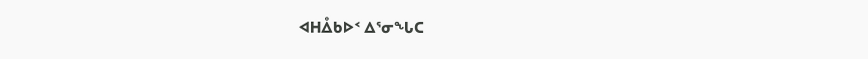ᐊᕼᐂᑲᐅᑉ ᐃᕐᓂᖓᑕ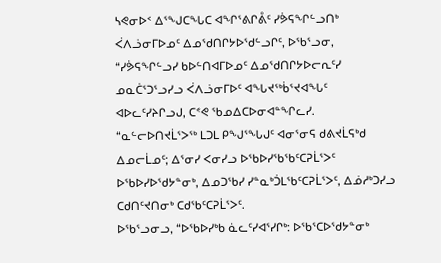ᓴᕙᓂᐅᑉ ᐃᕐᖑᑕᖓᑕ ᐊᖏᕐᕕᒋᕔᑦ ᓯᕘᕋᖏᓪᓗᑎᒃ ᐹᐱᓘᓂᒥᐅᓄᑦ ᐃᓄᖁᑎᒋᔭᐅᖁᓪᓗᒋᑦ, ᐅᖃᕐᓗᓂ, “ᓯᕘᕋᖏᓪᓗᓯ ᑲᐅᓪᑎᐊᒥᐅᓄᑦ ᐃᓄᖁᑎᒋᔭᐅᓕᕆᑦᓯ ᓄᓇᑖᕐᑐᕐᓗᓯᓗ ᐹᐱᓘᓂᒥᐅᑦ ᐊᖓᔪᖅᑳᕐᔪᐊᖓᑦ ᐊᐅᓚᑦᓯᔨᒋᓗᒍ, ᑕᕝᕙ ᖃᓄᐃᑕᐅᓂᐊᓐᖏᓚᓯ.
“ᓇᓪᓕᐅᑎᔪᒫᕐᐳᖅ ᒪᑐᒪ ᑭᖑᕐᖓᒍᑦ ᐊᓂᕐᓂᕋ ᑯᕕᔪᒫᕋᒃᑯ ᐃᓄᓕᒫᓄᑦ; ᐃᕐᓂᓯ ᐸᓂᓯᓗ ᐅᖃᐅᓯᖃᖃᑦᑕᕈᒫᕐᐳᑦ ᐅᖃᐅᓯᐅᖁᔭᓐᓂᒃ, ᐃᓄᑐᖃᓯ ᓯᓐᓇᒃᑑᒪᖃᑦᑕᕈᒫᕐᐳᑦ, ᐃᓅᓱᒃᑐᓯᓗ ᑕᑯᑎᑦᔪᑎᓂᒃ ᑕᑯᖃᑦᑕᕈᒫᕐᐳᑦ.
ᐅᖃᕐᓗᓂᓗ, “ᐅᖃᐅᓯᒃᑲ ᓈᓚᑦᓯᐊᕐᓯᒋᒃ: ᐅᖃᕐᑕᐅᖁᔭᓐᓂᒃ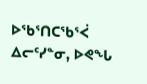ᐅᖃᕐᑎᑕᖃᕐᐹ ᐃᓕᑦᓯᓐᓂ, ᐅᕙᖓ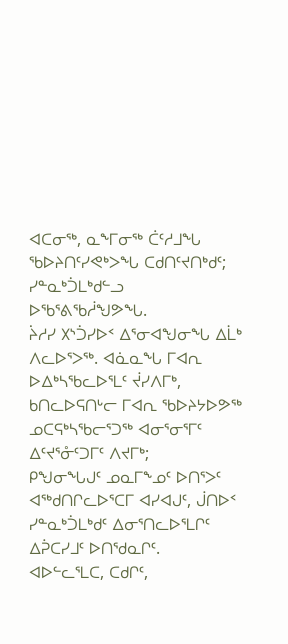ᐊᑕᓂᖅ, ᓇᖕᒥᓂᖅ ᑖᑦᓱᒧᖓ ᖃᐅᔨᑎᑦᓯᕙᒃᐳᖓ ᑕᑯᑎᑦᔪᑎᒃᑯᑦ; ᓯᓐᓇᒃᑑᒪᒃᑯᓪᓗ ᐅᖃᕐᕕᖃᓲᖑᕗᖓ.
ᔩᓱᓯ ᙭ᔅᑑᓯᐅᑉ ᐃᕐᓂᐊᖑᓂᖓ ᐃᒫᒃ ᐱᓚᐅᕐᐳᖅ. ᐊᓈᓇᖓ ᒥᐊᕆ ᐅᐃᒃᓴᖃᓚᐅᕐᒪᑦ ᔫᓯᐱᒥᒃ, ᑲᑎᓚᐅᕋᑎᒡᓕ ᒥᐊᕆ ᖃᐅᔨᔭᐅᕗᖅ ᓄᑕᕋᒃᓴᖃᓕᕐᑐᖅ ᐊᓂᕐᓂᕐᒥᑦ ᐃᑦᔪᕐᓁᑦᑐᒥᑦ ᐱᔪᒥᒃ;
ᑭᖑᓂᖓᒍᑦ ᓄᓇᒥᖕᓄᑦ ᐅᑎᕐᐳᑦ ᐊᖅᑯᑎᒋᓚᐅᕐᑕᒥ ᐊᓯᐊᒍᑦ, ᒎᑎᐅᑉ ᓯᓐᓇᒃᑑᒪᒃᑯᑦ ᐃᓂᕐᑎᓚᐅᕐᒪᒋᑦ ᐃᕉᑕᓯᒧᑦ ᐅᑎᖁᓇᒋᑦ.
ᐊᐅᓪᓚᕐᒪᑕ, ᑕᑯᒋᑦ,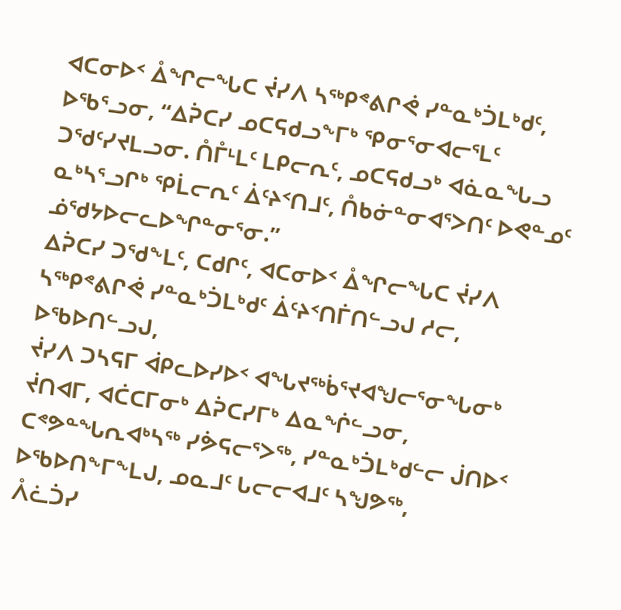ᐊᑕᓂᐅᑉ ᐂᖏᓕᖓᑕ ᔫᓯᐱ ᓴᖅᑭᕝᕕᒋᕚ ᓯᓐᓇᒃᑑᒪᒃᑯᑦ, ᐅᖃᕐᓗᓂ, “ᐃᕉᑕᓯ ᓄᑕᕋᑯᓗᖕᒥᒃ ᕿᓂᕐᓂᐊᓕᕐᒪᑦ ᑐᖁᑦᓯᔪᒪᓗᓂ. ᑍᒤᒻᒪᑦ ᒪᑭᓕᕆᑦ, ᓄᑕᕋᑯᓗᒃ ᐊᓈᓇᖓᓗ ᓇᒃᓴᕐᓗᒋᒃ ᕿᒫᓕᕆᑦ ᐄᑦᔨᑉᑎᒧᑦ, ᑍᑲᓃᓐᓂᐊᕐᐳᑎᑦ ᐅᕙᓐᓄᑦ ᓅᖁᔭᐅᓕᓚᐅᖏᓐᓂᕐᓂ.”
ᐃᕉᑕᓯ ᑐᖁᖕᒪᑦ, ᑕᑯᒋᑦ, ᐊᑕᓂᐅᑉ ᐂᖏᓕᖓᑕ ᔫᓯᐱ ᓴᖅᑭᕝᕕᒋᕚ ᓯᓐᓇᒃᑑᒪᒃᑯᑦ ᐄᑦᔨᑉᑎᒦᑎᓪᓗᒍ ᓱᓕ, ᐅᖃᐅᑎᓪᓗᒍ,
ᔫᓯᐱ ᑐᓴᕋᒥ ᐋᑭᓚᐅᓯᐅᑉ ᐊᖓᔪᖅᑳᕐᔪᐊᖑᓕᕐᓂᖓᓂᒃ ᔫᑎᐊᒥ, ᐊᑖᑕᒥᓂᒃ ᐃᕉᑕᓯᒥᒃ ᐃᓇᖐᓪᓗᓂ, ᑕᕝᕗᓐᖓᕆᐊᒃᓴᖅ ᓯᕘᕋᓕᕐᐳᖅ, ᓯᓐᓇᒃᑑᒪᒃᑯᓪᓕ ᒎᑎᐅᑉ ᐅᖃᐅᑎᖕᒥᖕᒪᒍ, ᓄᓇᒧᑦ ᒐᓕᓕᐊᒧᑦ ᓴᖑᕗᖅ,
ᐰᓛᑑᓯ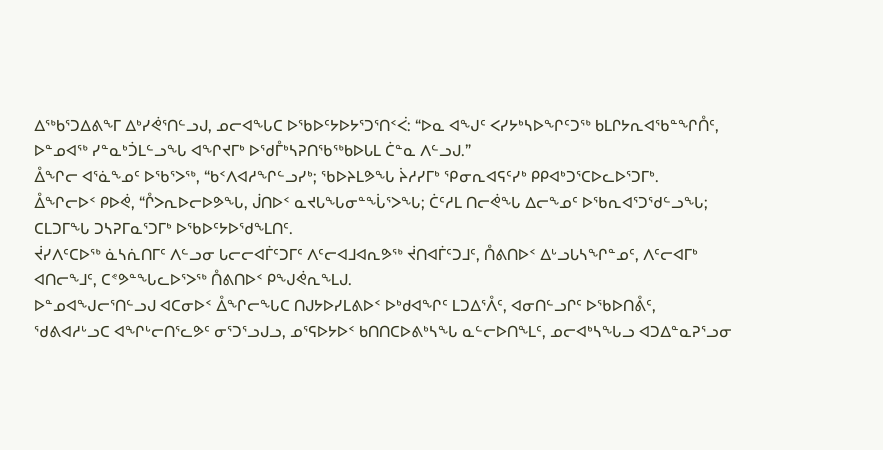ᐃᖅᑲᕐᑐᐃᕕᖕᒥ ᐃᒃᓯᕚᕐᑎᓪᓗᒍ, ᓄᓕᐊᖓᑕ ᐅᖃᐅᑦᔭᐅᔭᕐᑐᕐᑎᑉᐹ: “ᐅᓇ ᐊᖑᑦ ᐸᓯᔭᒃᓴᐅᖏᑦᑐᖅ ᑲᒪᒋᔭᕆᐊᖃᓐᖏᑍᑦ, ᐅᓐᓄᐊᖅ ᓯᓐᓇᒃᑑᒪᓪᓗᖓ ᐊᖏᔪᒥᒃ ᐅᖁᒤᒃᓴᕈᑎᖃᖅᑲᐅᒐᒪ ᑖᓐᓇ ᐱᓪᓗᒍ.”
ᐂᖏᓕ ᐊᕐᓈᖕᓄᑦ ᐅᖃᕐᐳᖅ, “ᑲᑉᐱᐊᓱᖏᓪᓗᓯᒃ; ᖃᐅᔨᒪᕗᖓ ᔩᓱᓯᒥᒃ ᕿᓂᕆᐊᕋᑦᓯᒃ ᑭᑭᐊᒃᑐᕐᑕᐅᓚᐅᕐᑐᒥᒃ.
ᐂᖏᓕᐅᑉ ᑭᐅᕚ, “ᒊᐳᕆᐅᓕᐅᕗᖓ, ᒎᑎᐅᑉ ᓇᔪᒐᖓᓂᓐᖔᕐᐳᖓ; ᑖᑦᓱᒪ ᑎᓕᕚᖓ ᐃᓕᖕᓄᑦ ᐅᖃᕆᐊᕐᑐᖁᓪᓗᖓ; ᑕᒪᑐᒥᖓ ᑐᓴᕈᒥᓇᕐᑐᒥᒃ ᐅᖃᐅᑦᔭᐅᖁᖕᒪᑎᑦ.
ᔫᓯᐱᑦᑕᐅᖅ ᓈᓴᕇᑎᒥᑦ ᐱᓪᓗᓂ ᒐᓕᓕᐊᒦᑦᑐᒥᑦ ᐱᑦᓕᐊᒧᐊᕆᕗᖅ ᔫᑎᐊᒦᑦᑐᒧᑦ, ᑍᕕᑎᐅᑉ ᐃᒡᓗᒐᓴᖏᓐᓄᑦ, ᐱᑦᓕᐊᒥᒃ ᐊᑎᓕᖕᒧᑦ, ᑕᕝᕗᓐᖓᓚᐅᕐᐳᖅ ᑍᕕᑎᐅᑉ ᑭᖑᕚᕆᖕᒪᒍ.
ᐅᓐᓄᐊᖑᓕᕐᑎᓪᓗᒍ ᐊᑕᓂᐅᑉ ᐂᖏᓕᖓᑕ ᑎᒍᔭᐅᓯᒪᕕᐅᑉ ᐅᒃᑯᐊᖏᑦ ᒪᑐᐃᕐᐰᑦ, ᐊᓂᑎᓪᓗᒋᑦ ᐅᖃᐅᑎᕔᑦ,
ᖁᕕᐊᓱᒡᓗᑕ ᐊᖏᒡᓕᑎᕐᓚᕗᑦ ᓂᕐᑐᕐᓗᒍᓗ, ᓄᕐᕋᐅᔭᐅᑉ ᑲᑎᑎᑕᐅᕕᒃᓴᖓ ᓇᓪᓕᐅᑎᖕᒪᑦ, ᓄᓕᐊᒃᓴᖓᓗ ᐊᑐᐃᓐᓇᕈᕐᓗᓂ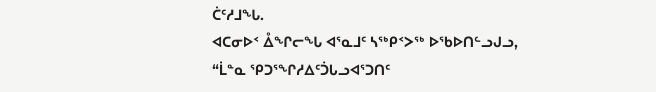ᑖᑦᓱᒧᖓ.
ᐊᑕᓂᐅᑉ ᐂᖏᓕᖓ ᐊᕐᓇᒧᑦ ᓴᖅᑭᑉᐳᖅ ᐅᖃᐅᑎᓪᓗᒍᓗ, “ᒫᓐᓇ ᕿᑐᕐᖏᓱᐃᑦᑑᒐᓗᐊᕐᑐᑎᑦ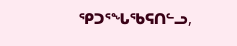ᕿᑐᕐᖓᖃᕋᑎᓪᓗ,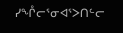ᓯᖎᓕᕐᓂᐊᕐᐳᑎᓪᓕ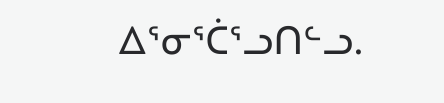ᐃᕐᓂᕐᑖᕐᓗᑎᓪᓗ.